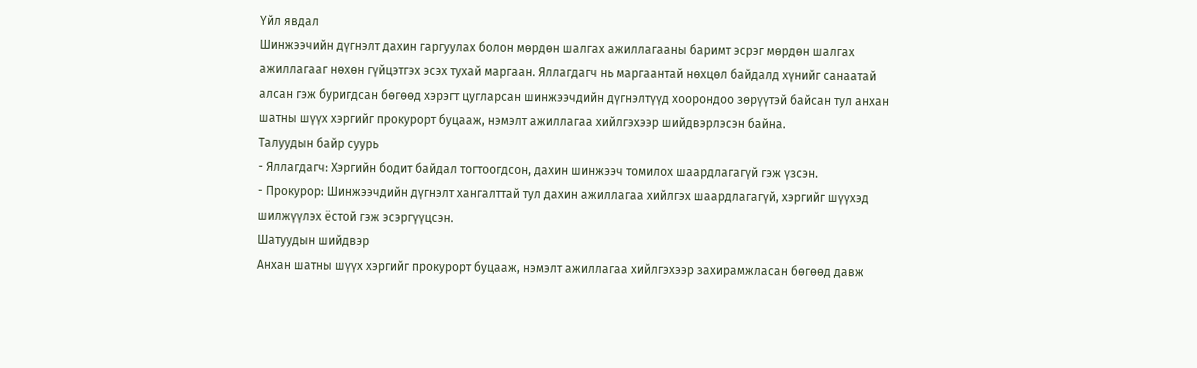Үйл явдал
Шинжээчийн дүгнэлт дахин гаргуулах болон мөрдөн шалгах ажиллагааны баримт эсрэг мөрдөн шалгах ажиллагааг нөхөн гүйцэтгэх эсэх тухай маргаан. Яллагдагч нь маргаантай нөхцөл байдалд хүнийг санаатай алсан гэж буригдсан бөгөөд хэрэгт цугларсан шинжээчдийн дүгнэлтүүд хоорондоо зөрүүтэй байсан тул анхан шатны шүүх хэргийг прокурорт буцааж, нэмэлт ажиллагаа хийлгэхээр шийдвэрлэсэн байна.
Талуудын байр суурь
- Яллагдагч: Хэргийн бодит байдал тогтоогдсон, дахин шинжээч томилох шаардлагагүй гэж үзсэн.
- Прокурор: Шинжээчдийн дүгнэлт хангалттай тул дахин ажиллагаа хийлгэх шаардлагагүй, хэргийг шүүхэд шилжүүлэх ёстой гэж эсэргүүцсэн.
Шатуудын шийдвэр
Анхан шатны шүүх хэргийг прокурорт буцааж, нэмэлт ажиллагаа хийлгэхээр захирамжласан бөгөөд давж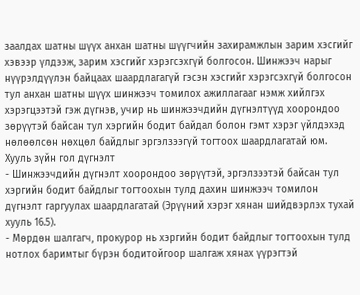заалдах шатны шүүх анхан шатны шүүгчийн захирамжлын зарим хэсгийг хэвээр үлдээж, зарим хэсгийг хэрэгсэхгүй болгосон. Шинжээч нарыг нүүрэлдүүлэн байцаах шаардлагагүй гэсэн хэсгийг хэрэгсэхгүй болгосон тул анхан шатны шүүх шинжээч томилох ажиллагааг нэмж хийлгэх хэрэгцээтэй гэж дүгнэв, учир нь шинжээчдийн дүгнэлтүүд хоорондоо зөрүүтэй байсан тул хэргийн бодит байдал болон гэмт хэрэг үйлдэхэд нөлөөлсөн нөхцөл байдлыг эргэлзээгүй тогтоох шаардлагатай юм.
Хууль зүйн гол дүгнэлт
- Шинжээчдийн дүгнэлт хоорондоо зөрүүтэй, эргэлзээтэй байсан тул хэргийн бодит байдлыг тогтоохын тулд дахин шинжээч томилон дүгнэлт гаргуулах шаардлагатай (Эрүүний хэрэг хянан шийдвэрлэх тухай хууль 16.5).
- Мөрдөн шалгагч, прокурор нь хэргийн бодит байдлыг тогтоохын тулд нотлох баримтыг бүрэн бодитойгоор шалгаж хянах үүрэгтэй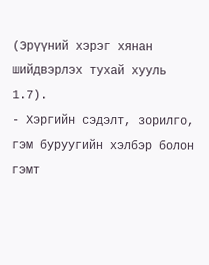(Эрүүний хэрэг хянан шийдвэрлэх тухай хууль 1.7).
- Хэргийн сэдэлт, зорилго, гэм буруугийн хэлбэр болон гэмт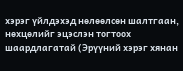хэрэг үйлдэхэд нөлөөлсөн шалтгаан, нөхцөлийг эцэслэн тогтоох шаардлагатай (Эрүүний хэрэг хянан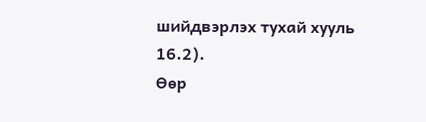шийдвэрлэх тухай хууль 16.2).
Өөр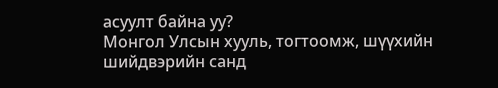асуулт байна уу?
Монгол Улсын хууль, тогтоомж, шүүхийн шийдвэрийн санд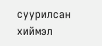суурилсан хиймэл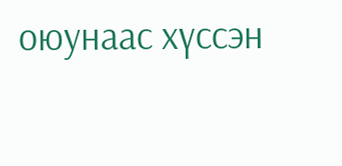оюунаас хүссэн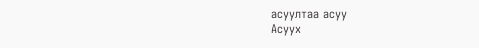асуултаа асуу
Асуух